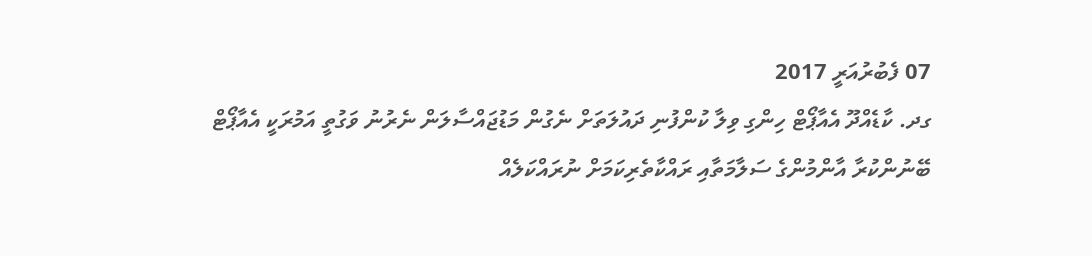07 ފެބުރުއަރީ 2017
ގދ. ކާޑެއްދޫ އެއާޕޯޓް ހިންގި ވިލާ ކުންފުނި ދައުލަތަށް ނެގުން މަޑުޖައްސާލަން ނެރުނު ވަގުތީ އަމުރަކީ އެއާޕޯޓް ބޭނުންކުރާ އާންމުންގެ ސަލާމަތާއި ރައްކާތެރިކަމަށް ނުރައްކަލެއް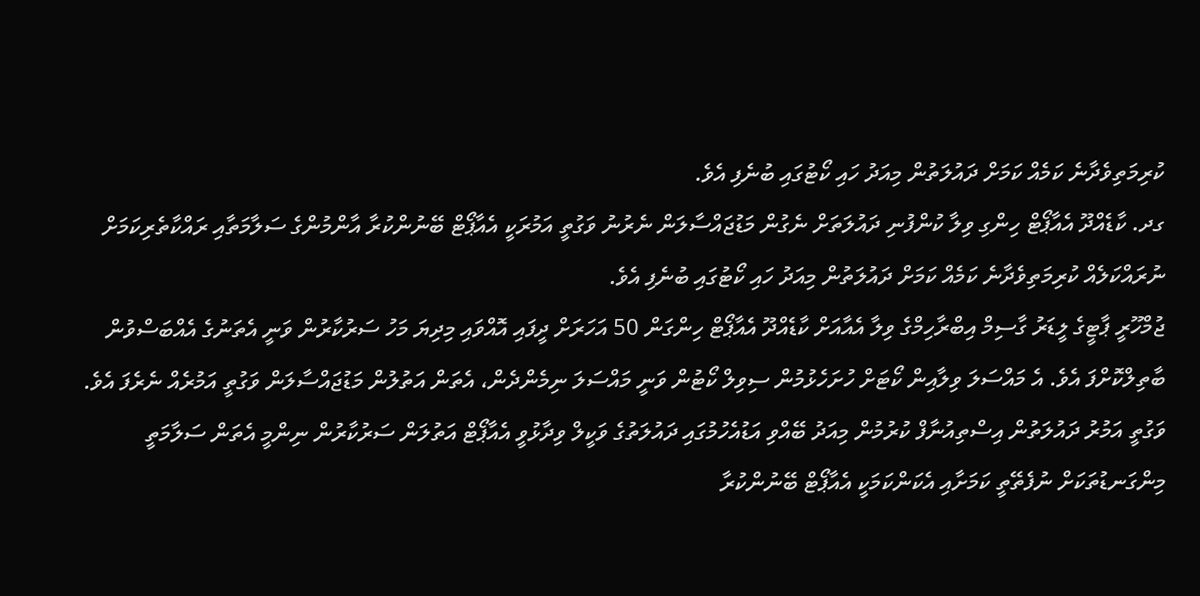ކުރިމަތިވެދާނެ ކަމެއް ކަމަށް ދައުލަތުން މިއަދު ހައި ކޯޓުގައި ބުނެފި އެވެ.
ގދ. ކާޑެއްދޫ އެއާޕޯޓް ހިންގި ވިލާ ކުންފުނި ދައުލަތަށް ނެގުން މަޑުޖައްސާލަން ނެރުނު ވަގުތީ އަމުރަކީ އެއާޕޯޓް ބޭނުންކުރާ އާންމުންގެ ސަލާމަތާއި ރައްކާތެރިކަމަށް ނުރައްކަލެއް ކުރިމަތިވެދާނެ ކަމެއް ކަމަށް ދައުލަތުން މިއަދު ހައި ކޯޓުގައި ބުނެފި އެވެ.
ޖުމްހޫރީ ޕާޓީގެ ލީޑަރު ގާސިމް އިބްރާހިމްގެ ވިލާ އެއާއަށް ކާޑެއްދޫ އެއާޕޯޓް ހިންގަން 50 އަހަރަށް ދީފައި އޮއްވައި މިދިޔަ މަހު ސަރުކާރުން ވަނީ އެތަނުގެ އެއްބަސްވުން ބާތިލްކޮށްފަ އެވެ. އެ މައްސަލަ ވިލާއިން ކޯޓަށް ހުށަހެޅުމުން ސިވިލް ކޯޓުން ވަނީ މައްސަލަ ނިމެންދެން، އެތަން އަތުލުން މަޑުޖައްސާލަން ވަގުތީ އަމުރެއް ނެރެފަ އެވެ.
ވަގުތީ އަމުރު ދައުލަތުން އިސްތިއުނާފް ކުރުމުން މިއަދު ބޭއްވި އަޑުއެހުމުގައި ދައުލަތުގެ ވަކީލް ވިދާޅުވީ އެއާޕޯޓް އަތުލަން ސަރުކާރުން ނިންމީ އެތަން ސަލާމަތީ މިންގަނޑުތަކަށް ނުފެތޭތީ ކަމަށާއި އެކަންކަމަކީ އެއާޕޯޓް ބޭނުންކުރާ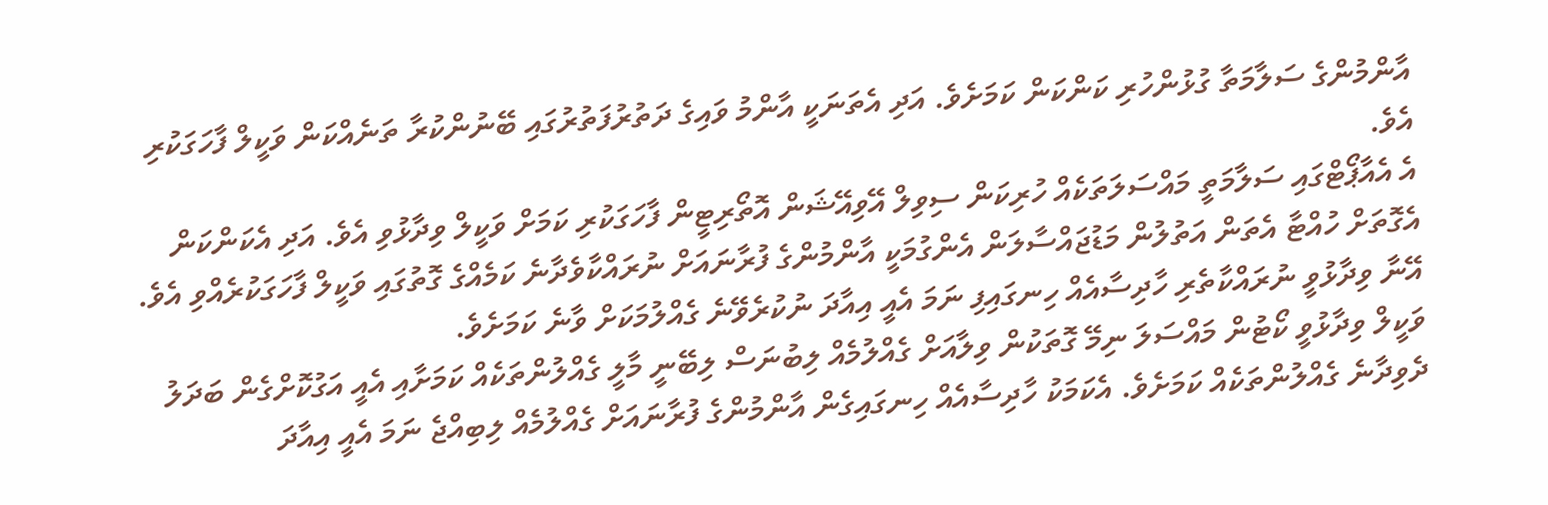އާންމުންގެ ސަލާމަތާ ގުޅުންހުރި ކަންކަން ކަމަށެވެ. އަދި އެތަނަކީ އާންމު ވައިގެ ދަތުރުފަތުރުގައި ބޭނުންކުރާ ތަނެއްކަން ވަކީލް ފާހަގަކުރި އެވެ.
އެ އެއާޕޯޓްގައި ސަލާމަތީ މައްސަލަތަކެއް ހުރިކަން ސިވިލް އޭވިއޭޝަން އޮތޯރިޓީން ފާހަގަކުރި ކަމަށް ވަކީލް ވިދާޅުވި އެވެ. އަދި އެކަންކަން އެގޮތަށް ހުއްޓާ އެތަން އަތުލުން މަޑުޖައްސާލަން އެންގުމަކީ އާންމުންގެ ފުރާނައަށް ނުރައްކާވެދާނެ ކަމެއްގެ ގޮތުގައި ވަކީލް ފާހަގަކުރެއްވި އެވެ. އޭނާ ވިދާޅުވީ ނުރައްކާތެރި ހާދިސާއެއް ހިނގައިފި ނަމަ އެއީ އިއާދަ ނުކުރެވޭނެ ގެއްލުމަކަށް ވާނެ ކަމަށެވެ.
ވަކީލް ވިދާޅުވީ ކޯޓުން މައްސަލަ ނިމޭ ގޮތަކުން ވިލާއަށް ގެއްލުމެއް ލިބުނަސް ލިބޭނީ މާލީ ގެއްލުންތަކެއް ކަމަށާއި އެއީ އަގުކޮށްގެން ބަދަލު ދެވިދާނެ ގެއްލުންތަކެއް ކަމަށެވެ. އެކަމަކު ހާދިސާއެއް ހިނގައިގެން އާންމުންގެ ފުރާނައަށް ގެއްލުމެއް ލިބިއްޖެ ނަމަ އެއީ އިއާދަ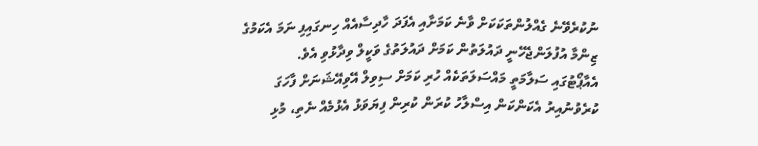ނުކުރެވޭނެ ގެއްލުންތަކަކަށް ވާނެ ކަމަށާއި އެފަދަ ހާދިސާއެއް ހިނގައިފި ނަމަ އެކަމުގެ ޒިންމާ އުފުލަންޖެހޭނީ ދައުލަތުން ކަމަށް ދައުލަތުގެ ވަކީލް ވިދާޅުވި އެވެ.
އެއާޕޯޓުގައި ސަލާމަތީ މައްސަލަތަކެއް ހުރި ކަމަށް ސިވިލް އޭވިއޭޝަނަށް ފާހަގަ ކުރެވުނުއިރު އެކަންކަން އިސްލާހު ކުރަން ކުރިން ފިޔަވަޅު އެޅުމެއް ނެތި، މުޅި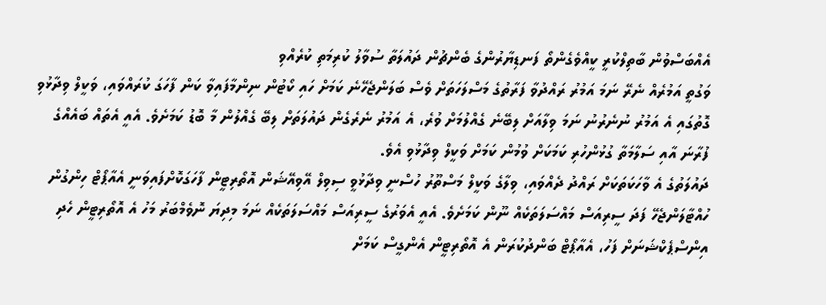އެއްބަސްވުން ބާތިލްކުރީ ކީއްވެގެންތޯ ފަނޑިޔާރުންގެ ބެންޗުން ދައުލަތާ ސުވާލު ކުރިމަތި ކުރެއްވި
ވަގުތީ އަމުރެއް ނެރޭ ނަމަ އަމުރު ރައްދުވާ ފަރާތުގެ މަސްލަހަތަށް ވެސް ބަލަންޖެހޭނެ ކަމަށް ހައި ކޯޓުން ނިންމާފައިވާ ކަން ފާހަގަ ކުރައްވައި، ވަކީލް ވިދާޅުވި ގޮތުގައި އެ އަމުރު ނުނެރުނު ނަމަ ވިލާއަށް ލިބޭނެ ގެއްލުމަށް ވުރެ، އެ އަމުރު ނެރެގެން ދައުލަތަށް ލިބޭ ގެއްލުން މާ ބޮޑު ކަމަށެވެ. އެއީ އެތައް ބައެއްގެ ފުރާނަ އާއި ސަލާމަތާ ގުޅުންހުރި ކަމަކަށް ވުމުން ކަމަށް ވަކީލް ވިދާޅުވި އެވެ.
ދައުލަތުގެ އެ ވާހަކަތަކަށް ރައްދު ދެއްވައި، ވިލާގެ ވަކީލް މަސްތޫރު ހުސްނީ ވިދާޅުވީ ސިވިލް އޭވިއޭޝަން އޮތޯރިޓީން ފާހަގަކޮށްފައިވަނީ އެއާޕޯޓް ހިންގުން ހުއްޓާލަންޖެހޭ ފަދަ ސީރިއަސް މައްސަލަތަކެއް ނޫން ކަމަށެވެ. އެއީ އެވަރުގެ ސީރިއަސް މައްސަލަތަކެއް ނަމަ މިދިޔަ ނޮވެމްބަރު މަހު އެ އޮތޯރިޓީން ހެދި އިންސްޕެކްޝަނަށް ފަހު، އެއާޕޯޓް ބަންދުކުރަން އެ އޮތޯރިޓީން އެންގީސް ކަމަށް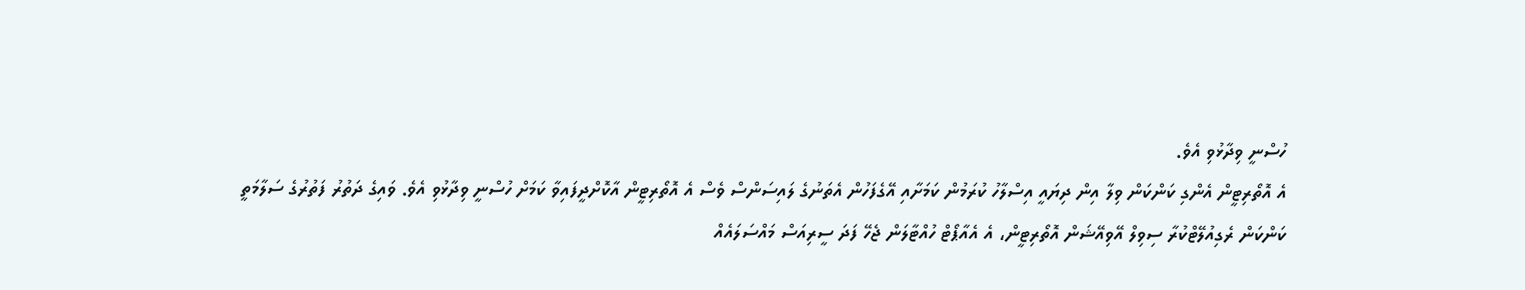ހުސްނީ ވިދާޅުވި އެވެ.
އެ އޮތޯރިޓީން އެންގި ކަންކަން ވިލާ އިން ދިޔައީ އިސްލާހު ކުރަމުން ކަމަށާއި އޭގެފަހުން އެތަނުގެ ލައިސަންސް ވެސް އެ އޮތޯރިޓީން އާކޮށްދީފައިވާ ކަމަށް ހުސްނީ ވިދާޅުވި އެވެ. ވައިގެ ދަތުރު ފަތުރުގެ ސަލާމަތީ ކަންކަން ރެގިއުލޭޓްކުރާ ސިވިލް އޭވިއޭޝަން އޮތޯރިޓީން، އެ އެއާޕޯޓް ހުއްޓާލަން ޖެހޭ ފަދަ ސީރިއަސް މައްސަލައެއް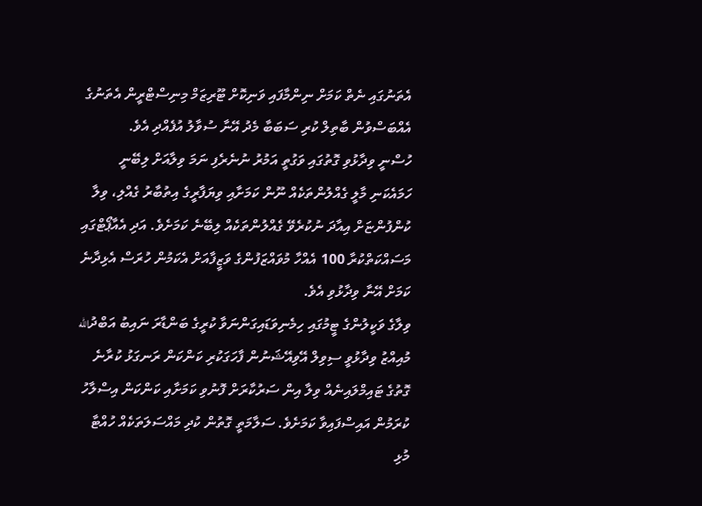އެތަނުގައި ނެތް ކަމަށް ނިންމާފައި ވަނިކޮށް ޓޫރިޒަމް މިނިސްޓްރީން އެތަނުގެ އެއްބަސްވުން ބާތިލް ކުރި ސަބަބާ މެދު އޭނާ ސުވާލު އުފެއްދި އެވެ.
ހުސްނީ ވިދާޅުވި ގޮތުގައި ވަގުތީ އަމުރު ނުނެރެފި ނަމަ ވިލާއަށް ލިބޭނީ ހަމައެކަނި މާލީ ގެއްލުންތަކެއް ނޫން ކަމަށާއި ވިޔަފާރީގެ އިތުބާރު ގެއްލި، ވިލާ ކުންފުންޏަށް އިއާދަ ނުކުރެވޭ ގެއްލުންތަކެއް ލިބޭނެ ކަމަށެވެ. އަދި އެއާޕޯޓްގައި މަސައްކަތްކުރާ 100 އެއްހާ މުވައްޒަފުންގެ ވަޒީފާއަށް އެކަމުން ހުރަސް އެޅިދާނެ ކަމަށް އޭނާ ވިދާޅުވި އެވެ.
ވިލާގެ ވަކީލުންގެ ޓީމުގައި ހިމެނިވަޑައިގަންނަވާ ކުރީގެ ބަންޑާރަ ނައިބު އަބްދުالله މުއިއްޒު ވިދާޅުވީ ސިވިލް އޭވިއޭޝަނުން ފާހަގަކުރި ކަންކަން ރަނގަޅު ކުރާނެ ގޮތުގެ ޓައިމްލައިނެއް ވިލާ އިން ސަރުކާރަށް ފޮނުވި ކަމަށާއި ކަންކަން އިސްލާހު ކުރަމުން އައިސްފައިވާ ކަމަށެވެ. ސަލާމަތީ ގޮތުން ކުދި މައްސަލަތަކެއް ހުއްޓާ މުޅި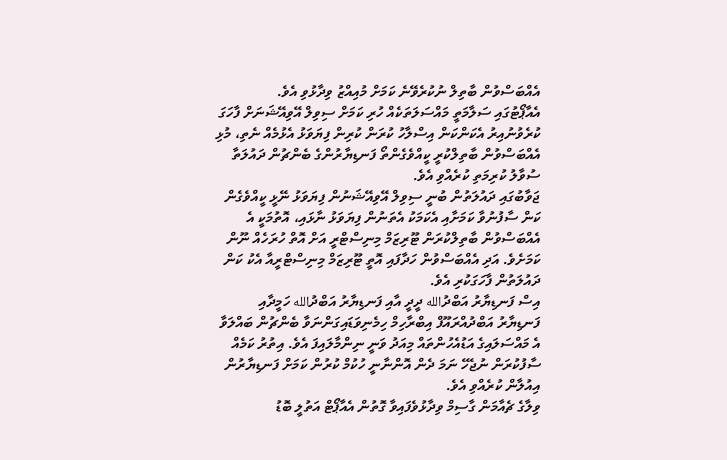އެއްބަސްވުން ބާތިލް ނުކުރެވޭނެ ކަމަށް މުއިއްޒު ވިދާޅުވި އެވެ.
އެއާޕޯޓުގައި ސަލާމަތީ މައްސަލަތަކެއް ހުރި ކަމަށް ސިވިލް އޭވިއޭޝަނަށް ފާހަގަ ކުރެވުނުއިރު އެކަންކަން އިސްލާހު ކުރަން ކުރިން ފިޔަވަޅު އެޅުމެއް ނެތި، މުޅި އެއްބަސްވުން ބާތިލްކުރީ ކީއްވެގެންތޯ ފަނޑިޔާރުންގެ ބެންޗުން ދައުލަތާ ސުވާލު ކުރިމަތި ކުރެއްވި އެވެ.
ޖަވާބުގައި ދައުލަތުން ބުނީ ސިވިލް އޭވިއޭޝަނުން ފިޔަވަޅު ނޭޅީ ކީއްވެގެން ކަން ސާފުނުވާ ކަމަށާއި އެކަމަކު އެތަނުން ފިޔަވަޅު ނާޅައި، އޮތުމަކީ އެ އެއްބަސްވުން ބާތިލްކުރަން ޓޫރިޒަމް މިނިސްޓްރީ އަށް އޮތް ހުރަހެއް ނޫން ކަމަށެވެ. އަދި އެއްބަސްވުން ހަދާފައި އޮތީ ޓޫރިޒަމް މިނިސްޓްރީއާ އެކު ކަން ދައުލަތުން ފާހަގަކުރި އެވެ.
އިސް ފަނޑިޔާރު އަބްދުالله ދީދީ އާއި ފަނޑިޔާރު އަބްދުالله ހަމީދާއި ފަނޑިޔާރު އަބްދުއްރައޫފް އިބްރާހިމް ހިމެނިވަޑައިގަންނަވާ ބެންޗުން ބައްލަވާ އެ މައްސަލައިގެ އަޑުއެހުންތައް މިއަދު ވަނީ ނިންމާލައިފަ އެވެ. އިތުރު ކަމެއް ސާފުކުރަން ނުޖެހޭ ނަމަ ދެން އޮންނާނީ ހުކުމް ކުރުން ކަމަށް ފަނޑިޔާރުން އިއުލާން ކުރެއްވި އެވެ.
ވިލާގެ ޗެއާމަން ގާސިމް ވިދާޅުވެފައިވާ ގޮތުން އެއާޕޯޓް އަތުލީ ބޮޑު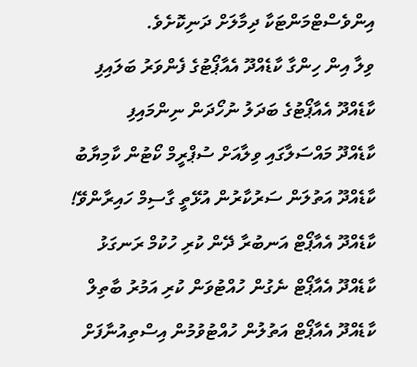އިންވެސްޓްމަންޓަކާ ދިމާލަށް ދަނިކޮށެވެ.
ވިލާ އިން ހިންގާ ކާޑެއްދޫ އެއާޕޯޓުގެ ފެންވަރު ބަލައިފި
ކާޑެއްދޫ އެއާޕޯޓުގެ ބަދަލު ނުހޯދަން ނިންމައިފި
ކާޑެއްދޫ މައްސަލާގައި ވިލާއަށް ސުޕްރީމް ކޯޓުން ކާމިޔާބު
ކާޑެއްދޫ އަތުލަން ސަރުކާރުން އުޅޭތީ ގާސިމް ހައިރާންވޭ!
ކާޑެއްދޫ އެއާޕޯޓް އަނބުރާ ދޭން ކުރި ހުކުމް ރަނގަޅު
ކާޑެއްދޫ އެއާޕޯޓް ނެގުން ހުއްޓުވަން ކުރި އަމުރު ބާތިލް
ކާޑެއްދޫ އެއާޕޯޓް އަތުލުން ހުއްޓުވުމުން އިސްތިއުނާފަށް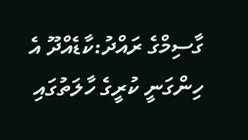ގާސިމްގެ ރައްދު:ކާޑެއްދޫ އެ ހިންގަނީ ކުރީގެ ހާލަތުގައި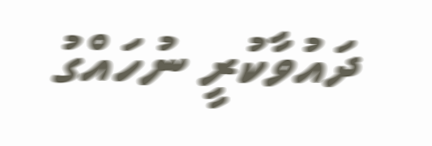ދައުވާކުރީ ނުހައްގު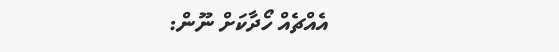އެއްޗެއް ހޯދާކަށް ނޫން: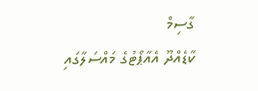ގާސިމް
ކާޑެއްދޫ އެއާޕޯޓުގެ މައްސަލާގައި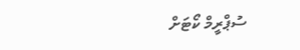ސުޕްރީމް ކޯޓަށް